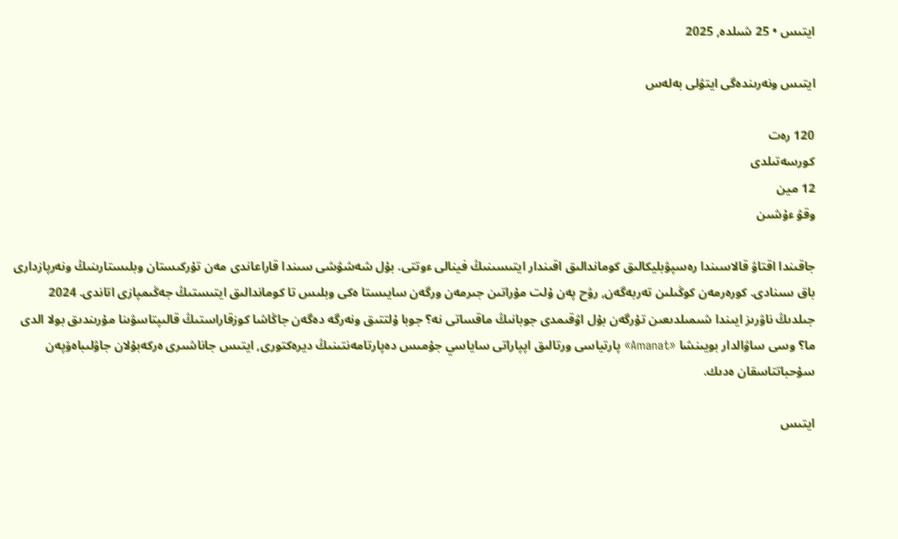ايتىس • 25 شىلدە, 2025

ايتىس ونەرىندەگى ايتۋلى بەلەس

120 رەت
كورسەتىلدى
12 مين
وقۋ ءۇشىن

جاقىندا اقتاۋ قالاسىندا رەسپۋبليكالىق كوماندالىق اقىندار ايتىسىنىڭ فينالى ءوتتى. بۇل شەشۋشى سىندا قاراعاندى مەن تۇركىستان وبلىستارىنىڭ ونەرپازدارى باق سىنادى. كورەرمەن كوڭىلىن تەربەگەن, رۋح پەن ۇلت مۇراتىن جىرمەن ورگەن سايىستا ەكى وبلىس تا كوماندالىق ايتىستىڭ جەڭىمپازى اتاندى. 2024 جىلدىڭ ناۋرىز ايىندا شىمىلدىعىن تۇرگەن بۇل اۋقىمدى جوبانىڭ ماقساتى نە؟ جوبا ۇلتتىق ونەرگە دەگەن جاڭاشا كوزقاراستىڭ قالىپتاسۋىنا مۇرىندىق بولا الدى ما؟ وسى ساۋالدار بويىنشا «Amanat» پارتياسى ورتالىق اپپاراتى ساياسي جۇمىس دەپارتامەنتىنىڭ ديرەكتورى, ايتىس جاناشىرى ەركەبۇلان جاۋلىباەۆپەن سۇحباتتاسقان ەدىك.

ايتىس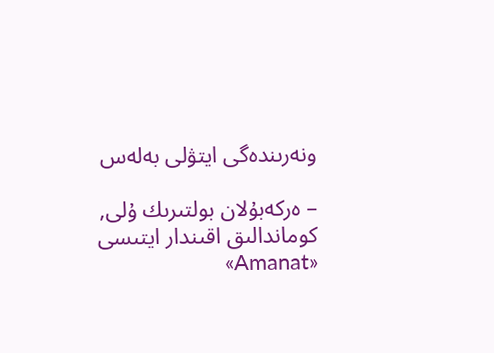ونەرىندەگى ايتۋلى بەلەس

– ەركەبۇلان بولتىرىك ۇلى, كوماندالىق اقىندار ايتىسى «Amanat»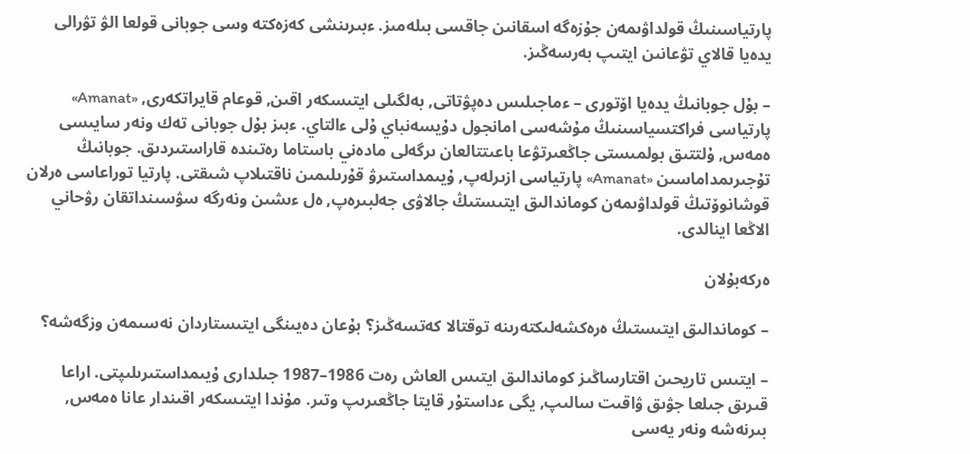پارتياسىنىڭ قولداۋىمەن جۇزەگە اسقانىن جاقسى بىلەمىز. ءبىرىنشى كەزەكتە وسى جوبانى قولعا الۋ تۋرالى يدەيا قالاي تۋعانىن ايتىپ بەرسەڭىز.

– بۇل جوبانىڭ يدەيا اۆتورى – ءماجىلىس دەپۋتاتى, بەلگىلى ايتىسكەر اقىن, قوعام قايراتكەرى, «Amanat» پارتياسى فراكتسياسىنىڭ مۇشەسى امانجول دۇيسەنباي ۇلى ءالتاي. ءبىز بۇل جوبانى تەك ونەر سايىسى ەمەس, ۇلتتىق بولمىستى جاڭعىرتۋعا باعىتتالعان ىرگەلى مادەني باستاما رەتىندە قاراستىردىق. جوبانىڭ تۇجىرىمداماسىن «Amanat» پارتياسى ازىرلەپ, ۇيىمداستىرۋ قۇرىلىمىن ناقتىلاپ شىقتى. پارتيا توراعاسى ەرلان قوشانوۆتىڭ قولداۋىمەن كوماندالىق ايتىستىڭ جالاۋى جەلبىرەپ, ەل ءىشىن ونەرگە سۋسىنداتقان رۋحاني الاڭعا اينالدى.

ەركەبۇلان

– كوماندالىق ايتىستىڭ ەرەكشەلىكتەرىنە توقتالا كەتسەڭىز؟ بۇعان دەيىنگى ايتىستاردان نەسىمەن وزگەشە؟

– ايتىس تاريحىن اقتارساڭىز كوماندالىق ايتىس العاش رەت 1986–1987 جىلدارى ۇيىمداستىرىلىپتى. اراعا قىرىق جىلعا جۋىق ۋاقىت سالىپ, يگى ءداستۇر قايتا جاڭعىرىپ وتىر. مۇندا ايتىسكەر اقىندار عانا ەمەس, بىرنەشە ونەر يەسى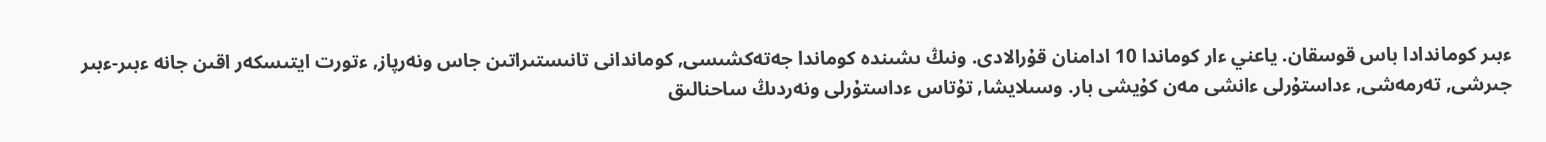ءبىر كوماندادا باس قوسقان. ياعني ءار كوماندا 10 ادامنان قۇرالادى. ونىڭ ىشىندە كوماندا جەتەكشىسى, كوماندانى تانىستىراتىن جاس ونەرپاز, ءتورت ايتىسكەر اقىن جانە ءبىر-ءبىر جىرشى, تەرمەشى, ءداستۇرلى ءانشى مەن كۇيشى بار. وسىلايشا, تۇتاس ءداستۇرلى ونەردىڭ ساحنالىق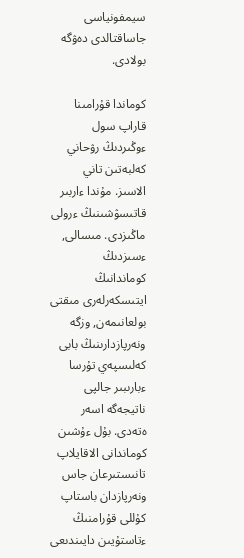سيمفونياسى جاساقتالدى دەۋگە بولادى.

كوماندا قۇرامىنا قاراپ سول ءوڭىردىڭ رۋحاني كەلبەتىن تاني الاسىز. مۇندا ءاربىر قاتىسۋشىنىڭ ءرولى ماڭىزدى. مىسالى, ءسىزدىڭ كوماندانىڭ ايتىسكەرلەرى مىقتى بولعانىمەن, وزگە ونەرپازدارىنىڭ بابى كەلىسپەي تۇرسا ءبارىبىر جالپى ناتيجەگە اسەر ەتەدى. بۇل ءۇشىن كوماندانى الاقايلاپ تانىستىرعان جاس ونەرپازدان باستاپ كۇللى قۇرامنىڭ ءتاستۇيىن دايىندىعى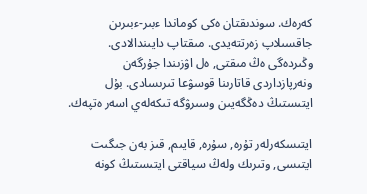كەرەك. سوندىقتان ەكى كوماندا ءبىر-ءبىرىن جاقسىلاپ زەرتتەيدى. مىقتاپ دايىندالادى. وڭىردەگى ەڭ مىقتى, ەل اۋزىندا جۇرگەن ونەرپازداردى قاتارىنا قوسۋعا تىرىسادى. بۇل ايتىستىڭ دەڭگەيىن وسىرۋگە تىكەلەي اسەر ەتپەك.

ايتىسكەرلەر تۇرە, سۇرە, قايىم, قىز بەن جىگىت ايتىسى, وتىرىك ولەڭ سياقتى ايتىستىڭ كونە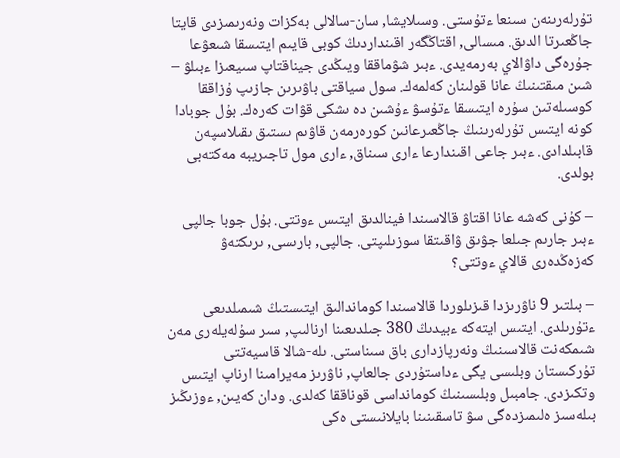تۇرلەرىنەن سىنعا ءتۇستى. وسىلايشا, سان-سالالى بەكزات ونەرىمىزدى قايتا جاڭعىرتا الدىق. مىسالى, اقتاڭگەر اقىنداردىڭ كوبى قايىم ايتىسقا شىعۋعا جۇرەگى داۋالاي بەرمەيدى. ءبىر شۋماققا ويىڭدى جيناقتاپ سىيعىزا ءبىلۋ – شىن مىقتىنىڭ عانا قولىنان كەلمەك. سول سياقتى باۋىرىن جازىپ ۇزاققا كوسىلەتىن سۇرە ايتىسقا ءتۇسۋ ءۇشىن دە ىشكى قۋات كەرەك. بۇل جوبادا كونە ايتىس تۇرلەرىنىڭ جاڭعىرعانىن كورەرمەن قاۋىم ىستىق ىقىلاسپەن قابىلدادى. ءبىر جاعى اقىندارعا ءارى سىناق, ءارى مول تاجىريبە مەكتەبى بولدى.

– كۇنى كەشە عانا اقتاۋ قالاسىندا فينالدىق ايتىس ءوتتى. بۇل جوبا جالپى ءبىر جارىم جىلعا جۋىق ۋاقىتقا سوزىلىپتى. جالپى, بارىسى, ىرىكتەۋ كەزەڭدەرى قالاي ءوتتى؟

– بىلتىر 9 ناۋرىزدا قىزىلوردا قالاسىندا كوماندالىق ايتىستىڭ شىمىلدىعى ءتۇرىلدى. ايتىس ايتەكە ءبيدىڭ 380 جىلدىعىنا ارنالىپ, سىر سۇلەيلەرى مەن شىمكەنت قالاسىنىڭ ونەرپازدارى باق سىناستى. ىلە-شالا قاسيەتتى تۇركىستان وبلىسى يگى ءداستۇردى جالعاپ, ناۋرىز مەيرامىنا ارناپ ايتىس وتكىزدى. جامبىل وبلىسىنىڭ كومانداسى قوناققا كەلدى. ودان كەيىن, ءوزىڭىز بىلەسىز ەلىمىزدەگى سۋ تاسقىنىنا بايلانىستى ەكى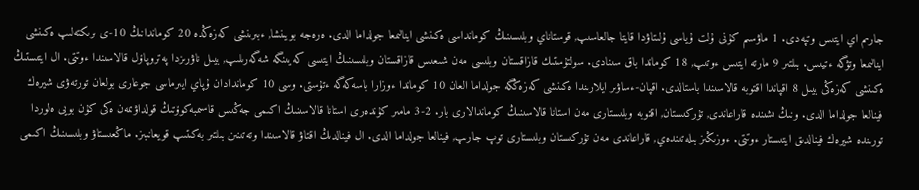جارىم اي ايتىس وتپەدى. 1 ماۋسىم كۇنى ۇلت ۇياسى ۇلىتاۋدا قايتا جالعاسىپ, قوستاناي وبلىسىنىڭ كومانداسى ەكىنشى اينالىمعا جولداما الدى. ەرەجە بويىنشا, ءبىرىنشى كەزەڭدە 20 كوماندانىڭ 10-ى ىرىكتەلىپ ەكىنشى اينالىمعا وتۋگە ءتيىس. بىلتىر 9 مارتە ايتىس ءوتىپ, 18 كوماندا باق سىنادى. سولتۇستىك قازاقستان وبلىسى مەن شىعىس قازاقستان وبلىسىنىڭ ايتىسى كەيىنگە شەگەرىلىپ, بيىل ناۋرىزدا پەتروپاۆل قالاسىندا ءوتتى. ال ايتىستىڭ ەكىنشى كەزەڭى بيىل 8 اقپاندا اقتوبە قالاسىندا باستالدى. اقپان-ءساۋىر ايلارىندا ەكىنشى كەزەڭگە جولداما العان 10 كوماندا ءوزارا باسەكەگە ءتۇستى. وسى 10 كوماندادان ۇپاي ايىرماسى جوعارى بولعان تورتەۋى شيرەك فينالعا جولداما الدى. ونىڭ ىشىندە قاراعاندى, تۇركىستان, اقتوبە وبلىستارى مەن استانا قالاسىنىڭ كوماندالارى بار. 2-3 مامىر كۇندەرى استانا قالاسىنىڭ اكىمى جەڭىس قاسىمبەكوۆتىڭ قولداۋىمەن ەكى كۇن بويى ەلوردا تورىندە شيرەك فينالدىق ايتىستار ءوتتى. ءوزىڭىز بىلەتىندەي, قاراعاندى مەن تۇركىستان وبلىستارى توپ جارىپ, فينالعا جولداما الدى. ال فينالدىڭ اقتاۋ قالاسىندا وتەتىنىن بىلتىر بەكىتىپ قويعانبىز. ماڭعىستاۋ وبلىسىنىڭ اكىمى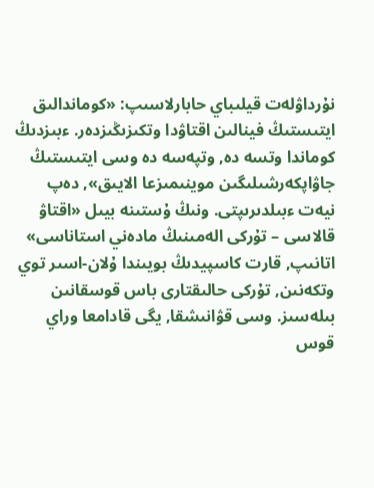نۇرداۋلەت قيلىباي حابارلاسىپ: «كوماندالىق ايتىستىڭ فينالىن اقتاۋدا وتكىزىڭىزدەر. ءبىزدىڭ كوماندا وتسە دە, وتپەسە دە وسى ايتىستىڭ جاۋاپكەرشىلىگىن موينىمىزعا الايىق», دەپ نيەت ءبىلدىرىپتى. ونىڭ ۇستىنە بيىل «اقتاۋ قالاسى – تۇركى الەمىنىڭ مادەني استاناسى» اتانىپ, قارت كاسپيدىڭ بويىندا ۇلان-اسىر توي وتكەنىن, تۇركى حالىقتارى باس قوسقانىن بىلەسىز. وسى قۋانىشقا, يگى قادامعا وراي قوس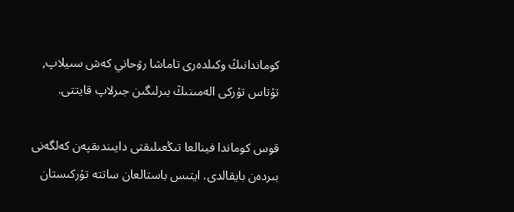كوماندانىڭ وكىلدەرى تاماشا رۋحاني كەش سىيلاپ, تۇتاس تۇركى الەمىنىڭ بىرلىگىن جىرلاپ قايتتى.

قوس كوماندا فينالعا تىڭعىلىقتى دايىندىقپەن كەلگەنى بىردەن بايقالدى. ايتىس باستالعان ساتتە تۇركىستان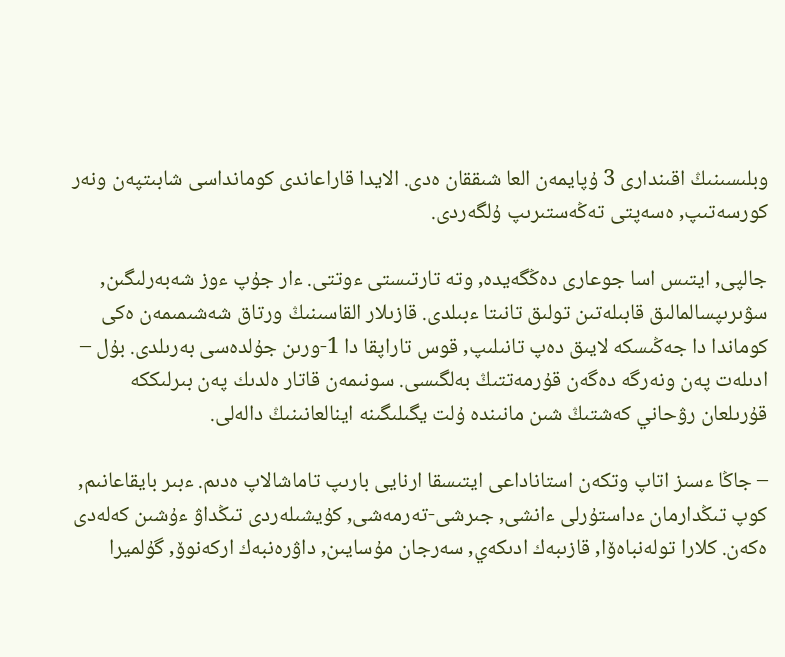وبلىسىنىڭ اقىندارى 3 ۇپايمەن العا شىققان ەدى. الايدا قاراعاندى كومانداسى شابىتپەن ونەر كورسەتىپ, ەسەپتى تەڭەستىرىپ ۇلگەردى.

جالپى, ايتىس اسا جوعارى دەڭگەيدە, وتە تارتىستى ءوتتى. ءار جۇپ ءوز شەبەرلىگىن, سۋىرىپسالمالىق قابىلەتىن تولىق تانىتا ءبىلدى. قازىلار القاسىنىڭ ورتاق شەشىمىمەن ەكى كوماندا دا جەڭىسكە لايىق دەپ تانىلىپ, قوس تاراپقا دا 1-ورىن جۇلدەسى بەرىلدى. بۇل – ادىلەت پەن ونەرگە دەگەن قۇرمەتتىڭ بەلگىسى. سونىمەن قاتار ەلدىك پەن بىرلىككە قۇرىلعان رۋحاني كەشتىڭ شىن مانىندە ۇلت يگىلىگىنە اينالعانىنىڭ دالەلى.

– جاڭا ءسىز اتاپ وتكەن استاناداعى ايتىسقا ارنايى بارىپ تاماشالاپ ەدىم. ءبىر بايقاعانىم, كوپ تىڭدارمان ءداستۇرلى ءانشى, جىرشى-تەرمەشى, كۇيشىلەردى تىڭداۋ ءۇشىن كەلەدى ەكەن. كلارا تولەنباەۆا, قازىبەك ادىكەي, سەرجان مۇسايىن, داۋرەنبەك اركەنوۆ, گۇلميرا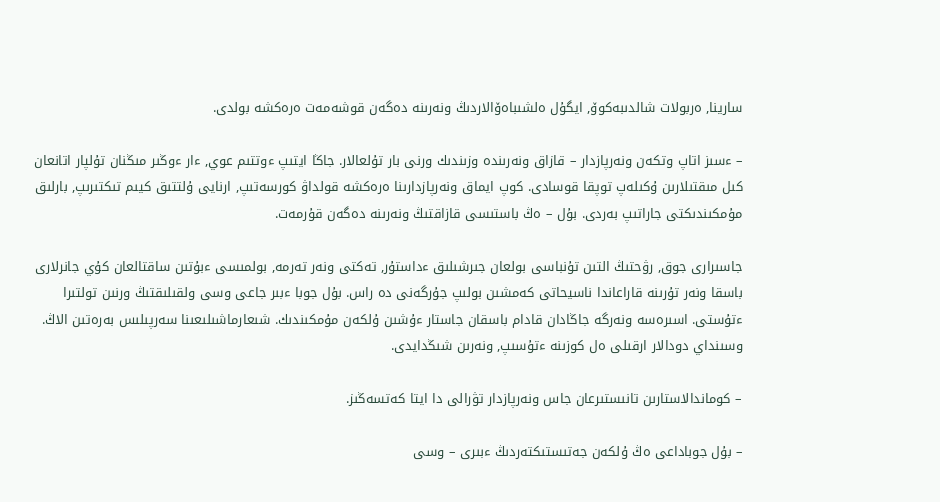سارينا, ەربولات شالدىبەكوۆ, ايگۇل ەلشىباەۆالاردىڭ ونەرىنە دەگەن قوشەمەت ەرەكشە بولدى.

– ءسىز اتاپ وتكەن ونەرپازدار – قازاق ونەرىندە وزىندىك ورنى بار تۇلعالار. جاڭا ايتىپ ءوتتىم عوي, ءار ءوڭىر مىڭنان تۇلپار اتانعان كىل مىقتىلارىن ۇكىلەپ توپقا قوسادى. كوپ ايماق ونەرپازدارىنا ەرەكشە قولداۋ كورسەتىپ, ارنايى ۇلتتىق كيىم تىكتىرىپ, بارلىق مۇمكىندىكتى جاراتىپ بەردى. بۇل – ەڭ باستىسى قازاقتىڭ ونەرىنە دەگەن قۇرمەت.

جاسىرارى جوق, رۋحتىڭ التىن تۇنباسى بولعان جىرشىلىق ءداستۇر, تەكتى ونەر تەرمە, بولمىسى ءبۇتىن ساقتالعان كۇي جانرلارى باسقا ونەر تۇرىنە قاراعاندا ناسيحاتى كەمشىن بولىپ جۇرگەنى دە راس. بۇل جوبا ءبىر جاعى وسى ولقىلىقتىڭ ورنىن تولتىرا ءتۇستى. اسىرەسە ونەرگە جاڭادان قادام باسقان جاستار ءۇشىن ۇلكەن مۇمكىندىك. شىعارماشىلىعىنا سەرپىلىس بەرەتىن الاڭ. وسىنداي دودالار ارقىلى ەل كوزىنە ءتۇسىپ, ونەرىن شىڭدايدى.

– كوماندالاستارىن تانىستىرعان جاس ونەرپازدار تۋرالى دا ايتا كەتسەڭىز.

– بۇل جوباداعى ەڭ ۇلكەن جەتىستىكتەردىڭ ءبىرى – وسى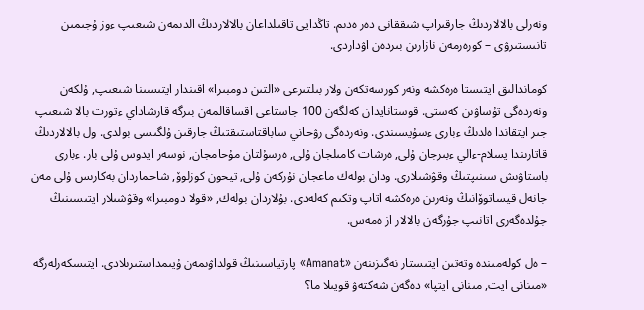ونەرلى بالالاردىڭ جارقىراپ شىققانى دەر ەدىم. تاڭدايى تاقىلداعان بالالاردىڭ الدىمەن شىعىپ ءوز ۇجىمىن تانىستىرۋى – كورەرمەن نازارىن بىردەن اۋداردى.

كوماندالىق ايتىستا ەرەكشە ونەر كورسەتكەن ولار بىلتىرعى «التىن دومبىرا» اقىندار ايتىسىنا شىعىپ, ۇلكەن ونەردەگى تۇساۋىن كەستى. قوستانايدان كەلگەن 100 جاستاعى اقساقالمەن بىرگە قارشاداي ءتورت بالا شىعىپ جىر ايتقاندا ەلدىڭ ءبارى ءسۇيسىندى. ونەردەگى رۋحاني ساباقتاستىقتىڭ جارقىن ۇلگىسى بولدى. ول بالالاردىڭ قاتارىندا يسلام-ءالي ءبىرجان ۇلى, ەرشات كامىلجان ۇلى, ەرسۇلتان مۇحامجان, نوسەر ايدوس ۇلى بار. ءبارى باستاۋىش سىنىپتىڭ وقۋشىلارى. ودان بولەك ماعجان نۇركەن ۇلى, تيحون كوزلوۆ, شاحماردان بەكارىس ۇلى مەن جانەل قيساتوۆانىڭ ونەرىن ەرەكشە اتاپ وتكىم كەلەدى. بۇلاردان بولەك, «قولا دومبىرا» وقۋشىلار ايتىسىنىڭ جۇلدەگەرى اتانىپ جۇرگەن بالالار از ەمەس.

– ەل كولەمىندە وتەتىن ايتىستار نەگىزىنەن «Amanat» پارتياسىنىڭ قولداۋىمەن ۇيىمداستىرىلادى. ايتىسكەرلەرگە «مىنانى ايت, مىنانى ايتپا» دەگەن شەكتەۋ قويىلا ما؟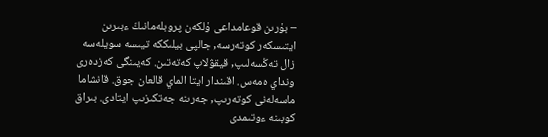– بۇرىن قوعامداعى ۇلكەن پروبلەمانىڭ ءبىرىن ايتىسكەر كوتەرسە, جالپى بيلىككە تيىسە سويلەسە زال تەڭسەلىپ, قيقۋلاپ كەتەتىن. كەيىنگى كەزدەرى ونداي ەمەس. اقىندار ايتا الماي قالعان جوق. قانشاما ماسەلەنى كوتەرىپ, جەرىنە جەتكىزىپ ايتادى. بىراق كوبىنە ءوتىمدى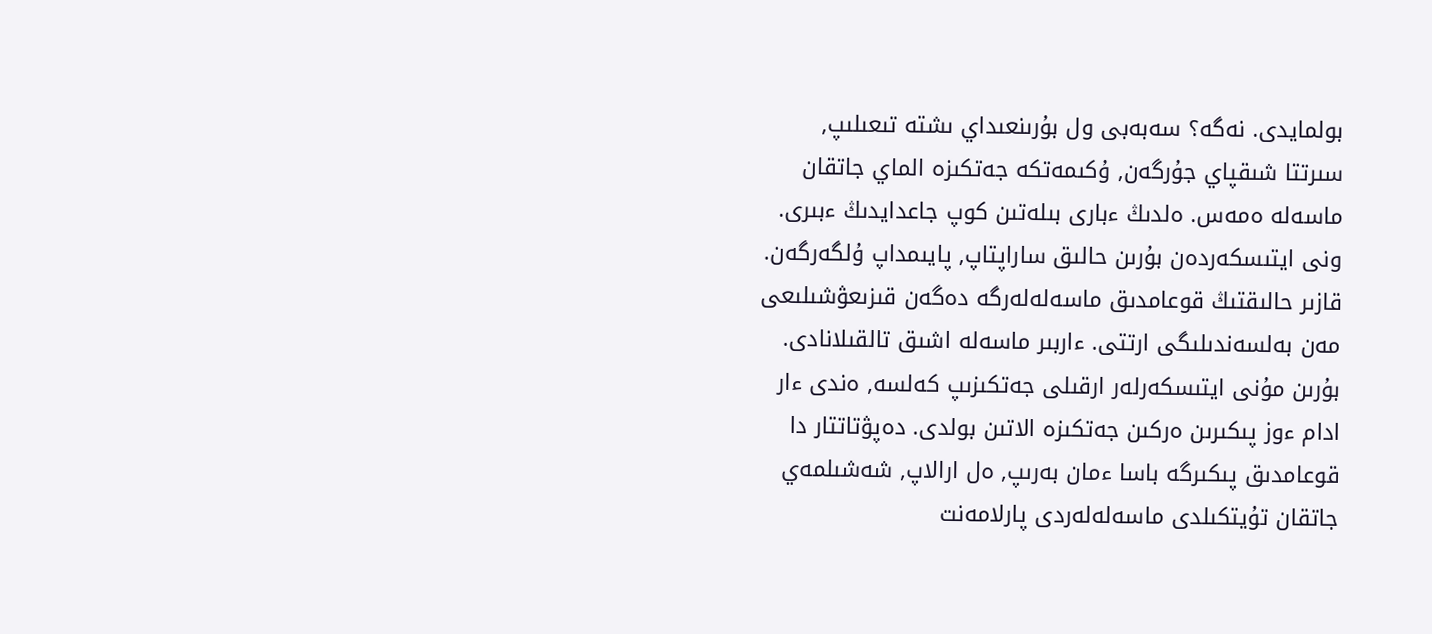بولمايدى. نەگە؟ سەبەبى ول بۇرىنعىداي ىشتە تىعىلىپ, سىرتتا شىقپاي جۇرگەن, ۇكىمەتكە جەتكىزە الماي جاتقان ماسەلە ەمەس. ەلدىڭ ءبارى بىلەتىن كوپ جاعدايدىڭ ءبىرى. ونى ايتىسكەردەن بۇرىن حالىق ساراپتاپ, پايىمداپ ۇلگەرگەن. قازىر حالىقتىڭ قوعامدىق ماسەلەلەرگە دەگەن قىزىعۋشىلىعى مەن بەلسەندىلىگى ارتتى. ءاربىر ماسەلە اشىق تالقىلانادى. بۇرىن مۇنى ايتىسكەرلەر ارقىلى جەتكىزىپ كەلسە, ەندى ءار ادام ءوز پىكىرىن ەركىن جەتكىزە الاتىن بولدى. دەپۋتاتتار دا قوعامدىق پىكىرگە باسا ءمان بەرىپ, ەل ارالاپ, شەشىلمەي جاتقان تۇيتكىلدى ماسەلەلەردى پارلامەنت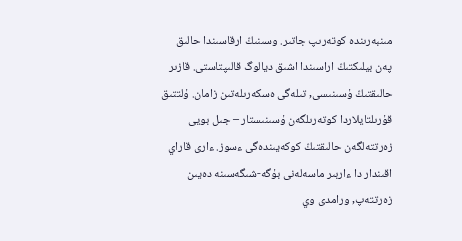مىنبەرىندە كوتەرىپ جاتىر. وسىنىڭ ارقاسىندا حالىق پەن بيلىكتىڭ اراسىندا اشىق ديالوگ قالىپتاستى. قازىر حالىقتىڭ ۇسىنىسى, تىلەگى ەسكەرىلەتىن زامان. ۇلتتىق قۇرىلتايلاردا كوتەرىلگەن ۇسىنىستار – جىل بويى زەرتتەلگەن حالىقتىڭ كوكەيىندەگى ءسوز. ءارى قاراي اقىندار دا ءاربىر ماسەلەنى بۇگە-شىگەسىنە دەيىن زەرتتەپ, ورامدى وي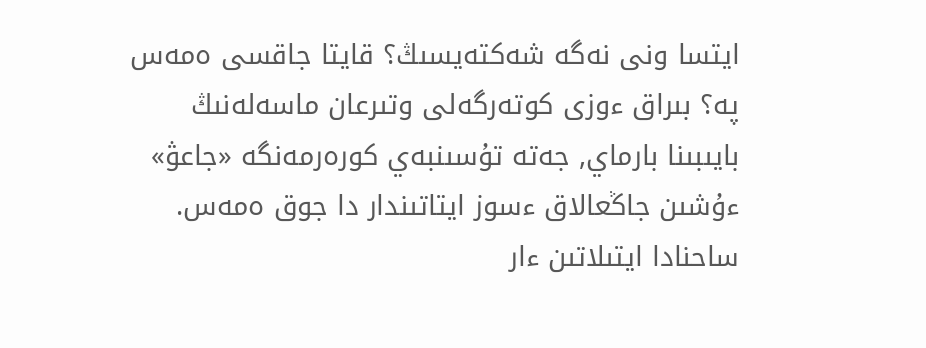ايتسا ونى نەگە شەكتەيسىڭ؟ قايتا جاقسى ەمەس پە؟ بىراق ءوزى كوتەرگەلى وتىرعان ماسەلەنىڭ بايىبىنا بارماي, جەتە تۇسىنبەي كورەرمەنگە «جاعۋ» ءۇشىن جاڭعالاق ءسوز ايتاتىندار دا جوق ەمەس. ساحنادا ايتىلاتىن ءار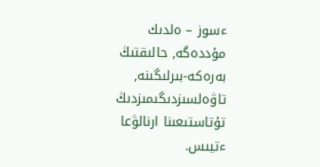ءسوز – ەلدىك مۇددەگە, حالىقتىڭ بەرەكە-بىرلىگىنە, تاۋەلسىزدىگىمىزدىڭ تۇتاستىعىنا ارنالۋعا ءتيىس.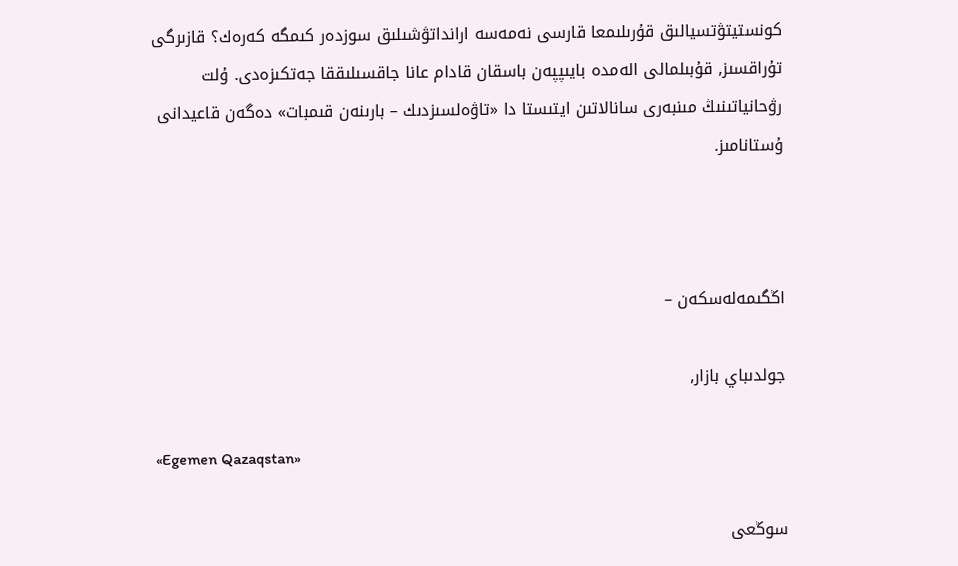كونستيتۋتسيالىق قۇرىلىمعا قارسى نەمەسە ارانداتۋشىلىق سوزدەر كىمگە كەرەك؟ قازىرگى تۇراقسىز, قۇبىلمالى الەمدە بايىپپەن باسقان قادام عانا جاقسىلىققا جەتكىزەدى. ۇلت رۋحانياتىنىڭ مىنبەرى سانالاتىن ايتىستا دا «تاۋەلسىزدىك – بارىنەن قىمبات» دەگەن قاعيدانى ۇستانامىز.



اڭگىمەلەسكەن –

جولدىباي بازار,

«Egemen Qazaqstan»

سوڭعى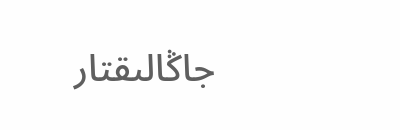جاڭالىقتار